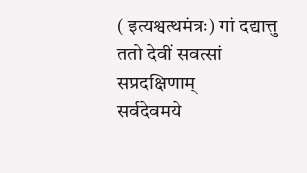( इत्यश्वत्थमंत्रः) गां दद्यात्तु ततो देवीं सवत्सां सप्रदक्षिणाम्
सर्वदेवमये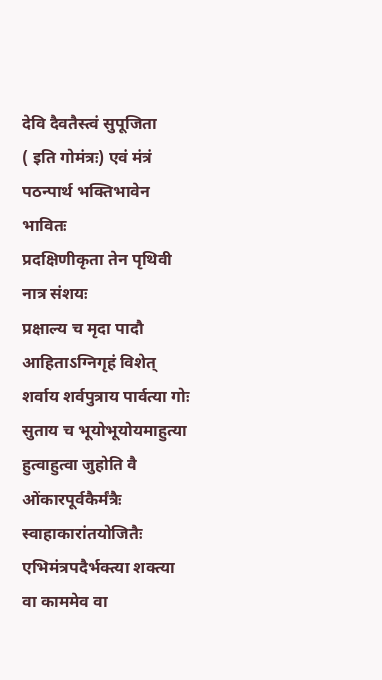देवि दैवतैस्त्वं सुपूजिता
( इति गोमंत्रः) एवं मंत्रं पठन्पार्थ भक्तिभावेन भावितः
प्रदक्षिणीकृता तेन पृथिवी नात्र संशयः
प्रक्षाल्य च मृदा पादौ आहिताऽग्निगृहं विशेत्
शर्वाय शर्वपुत्राय पार्वत्या गोः सुताय च भूयोभूयोयमाहुत्या हुत्वाहुत्वा जुहोति वै
ओंकारपूर्वकैर्मंत्रैः स्वाहाकारांतयोजितैः
एभिमंत्रपदैर्भक्त्या शक्त्या वा काममेव वा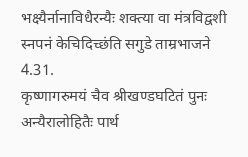भक्ष्यैर्नानाविधैरन्यैः शक्त्या वा मंत्रविद्वशी
स्नपनं केचिदिच्छंति सगुडे ताम्रभाजने 4.31.
कृष्णागरुमयं चैव श्रीखण्डघटितं पुनः
अन्यैरालोहितैः पार्थ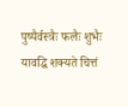पुष्पैर्वस्त्रैः फलैः शुभैः
यावद्धि शक्यते चित्तं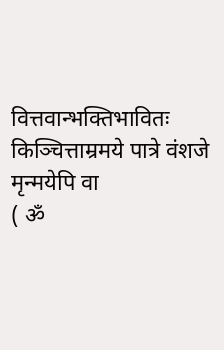वित्तवान्भक्तिभावितः
किञ्चित्ताम्रमये पात्रे वंशजे मृन्मयेपि वा
( ॐ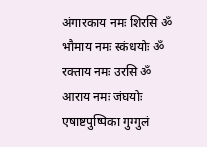अंगारकाय नमः शिरसि ॐ भौमाय नमः स्कंधयोः ॐ रक्ताय नमः उरसि ॐ आराय नमः जंघयोः एषाष्टपुष्पिका गुग्गुलं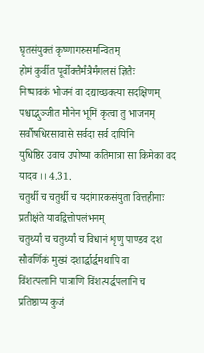घृतसंयुक्तं कृष्णागरुसमन्वितम्
होमं कुर्वीत पूर्वोक्तैर्मंत्रैर्मंगलसं ज्ञितैः
निष्पावकं भोजनं वा दद्याच्छक्त्या सदक्षिणम्
पश्चाद्भुञ्जीत मौनेन भूमिं कृत्वा तु भाजनम्
सर्वौषधिरसावासे सर्वदा सर्व दायिनि
युधिष्ठिर उवाच उपोष्या कतिमात्रा सा किमेका वद यादव ।। 4.31.
चतुर्थी च चतुर्थी च यदांगारकसंयुता वित्तहीनाः प्रतीक्षंते यावद्वित्तोपलंभनम्
चतुर्थ्यां च चतुर्थ्यां च विधानं शृणु पाण्डव दश सौवर्णिकं मुख्यं दशार्द्धार्द्धमथापि वा
विंशत्पलानि पात्राणि विंशत्यर्द्धपलानि च
प्रतिष्ठाप्य कुजं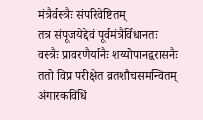मंत्रैर्वस्त्रैः संपरिवेष्टितम्
तत्र संपूजयेद्देवं पूर्वमंत्रैर्विधानतः
वस्त्रैः प्रावरणैर्यानैः शय्योपानद्वरासनैः
ततो विप्र परीक्षेत व्रतशौचसमन्वितम्
अंगारकविधिं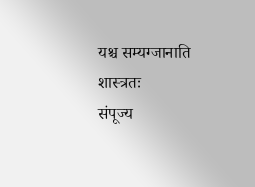यश्च सम्यग्जानाति शास्त्रतः
संपूज्य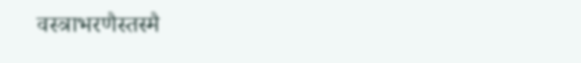वस्त्राभरणैस्तस्मै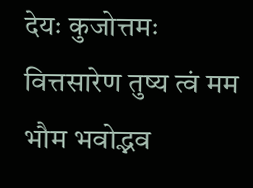देयः कुजोत्तमः
वित्तसारेण तुष्य त्वं मम भौम भवोद्भव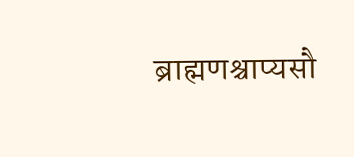ब्राह्मणश्चाप्यसौ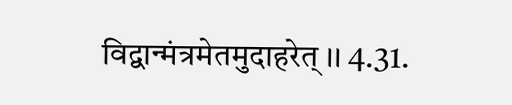विद्वान्मंत्रमेतमुदाहरेत् ।। 4.31.